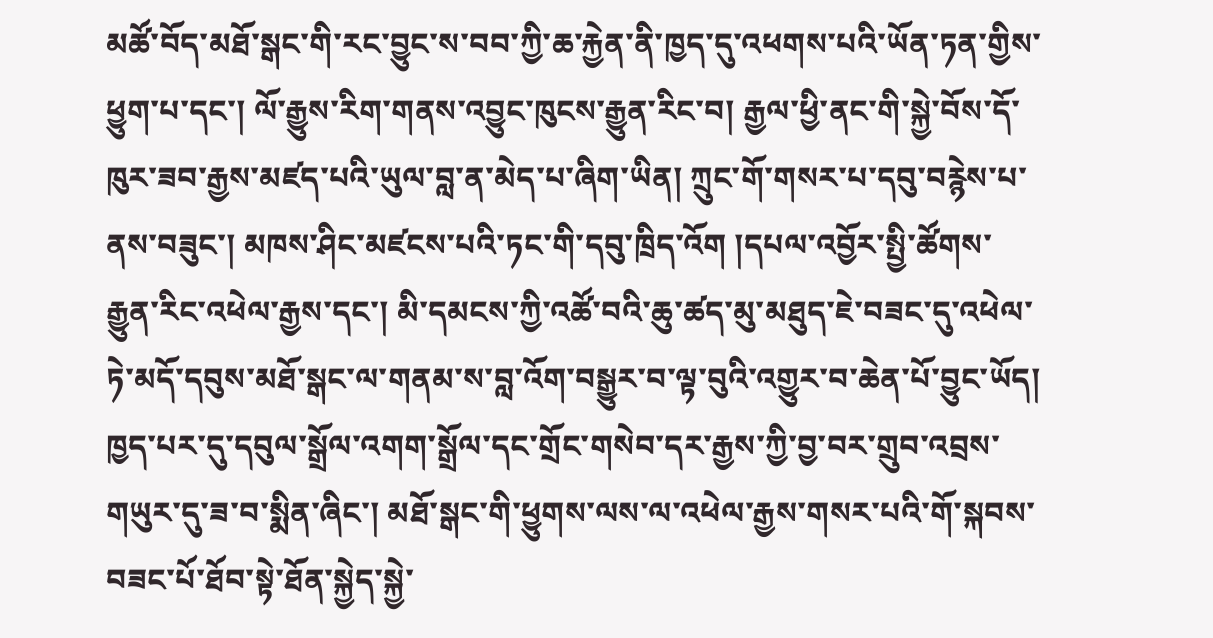མཚོ་བོད་མཐོ་སྒང་གི་རང་བྱུང་ས་བབ་ཀྱི་ཆ་རྐྱེན་ནི་ཁྱད་དུ་འཕགས་པའི་ཡོན་ཏན་གྱིས་ཕྱུག་པ་དང་། ལོ་རྒྱུས་རིག་གནས་འབྱུང་ཁུངས་རྒྱུན་རིང་བ། རྒྱལ་ཕྱི་ནང་གི་སྐྱེ་བོས་དོ་ཁུར་ཟབ་རྒྱས་མཛད་པའི་ཡུལ་བླ་ན་མེད་པ་ཞིག་ཡིན། ཀྲུང་གོ་གསར་པ་དབུ་བརྙེས་པ་ནས་བཟུང་། མཁས་ཤིང་མཛངས་པའི་ཏང་གི་དབུ་ཁྲིད་འོག །དཔལ་འབྱོར་སྤྱི་ཚོགས་རྒྱུན་རིང་འཕེལ་རྒྱས་དང་། མི་དམངས་ཀྱི་འཚོ་བའི་ཆུ་ཚད་མུ་མཐུད་ཇེ་བཟང་དུ་འཕེལ་ཏེ་མདོ་དབུས་མཐོ་སྒང་ལ་གནམ་ས་བླ་འོག་བསྒྱུར་བ་ལྟ་བུའི་འགྱུར་བ་ཆེན་པོ་བྱུང་ཡོད། ཁྱད་པར་དུ་དབུལ་སྒྲོལ་འགག་སྒྲོལ་དང་གྲོང་གསེབ་དར་རྒྱས་ཀྱི་བྱ་བར་གྲུབ་འབྲས་གཡུར་དུ་ཟ་བ་སྨིན་ཞིང་། མཐོ་སྒང་གི་ཕྱུགས་ལས་ལ་འཕེལ་རྒྱས་གསར་པའི་གོ་སྐབས་བཟང་པོ་ཐོབ་སྟེ་ཐོན་སྐྱེད་སྐྱེ་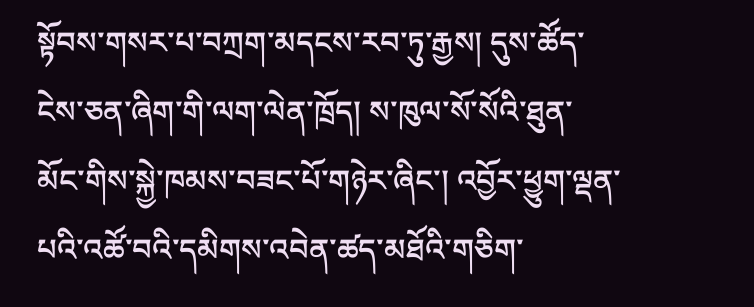སྟོབས་གསར་པ་བཀྲག་མདངས་རབ་ཏུ་རྒྱས། དུས་ཚོད་ངེས་ཅན་ཞིག་གི་ལག་ལེན་ཁྲོད། ས་ཁུལ་སོ་སོའི་ཐུན་མོང་གིས་སྐྱེ་ཁམས་བཟང་པོ་གཉེར་ཞིང་། འབྱོར་ཕྱུག་ལྡན་པའི་འཚོ་བའི་དམིགས་འབེན་ཚད་མཐོའི་གཅིག་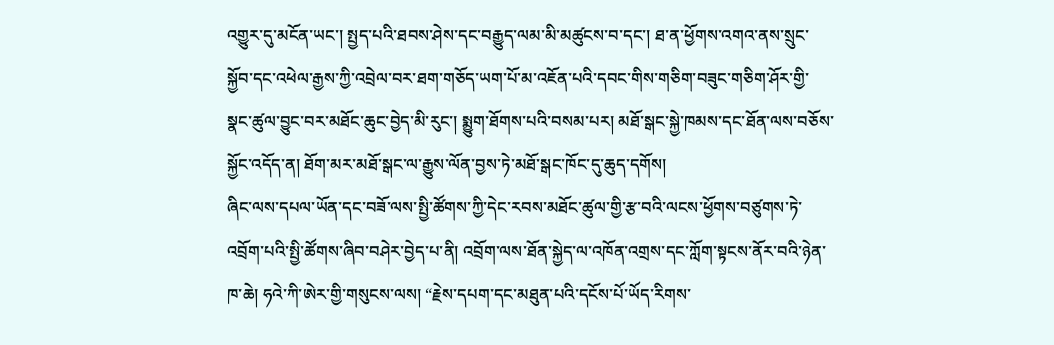འགྱུར་དུ་མངོན་ཡང་། སྤྱད་པའི་ཐབས་ཤེས་དང་བརྒྱུད་ལམ་མི་མཚུངས་བ་དང་། ཐ་ན་ཕྱོགས་འགའ་ནས་སྲུང་སྐྱོབ་དང་འཕེལ་རྒྱས་ཀྱི་འབྲེལ་བར་ཐག་གཅོད་ཡག་པོ་མ་འཇོན་པའི་དབང་གིས་གཅིག་བཟུང་གཅིག་ཤོར་གྱི་སྣང་ཚུལ་བྱུང་བར་མཐོང་ཆུང་བྱེད་མི་རུང་། སྨྱུག་ཐོགས་པའི་བསམ་པར། མཐོ་སྒང་སྐྱེ་ཁམས་དང་ཐོན་ལས་བཅོས་སྐྱོང་འདོད་ན། ཐོག་མར་མཐོ་སྒང་ལ་རྒྱུས་ལོན་བྱས་ཏེ་མཐོ་སྒང་ཁོང་དུ་ཆུད་དགོས།
ཞིང་ལས་དཔལ་ཡོན་དང་བཟོ་ལས་སྤྱི་ཚོགས་ཀྱི་དེང་རབས་མཐོང་ཚུལ་གྱི་རྩ་བའི་ལངས་ཕྱོགས་བཙུགས་ཏེ་འབྲོག་པའི་སྤྱི་ཚོགས་ཞིབ་བཤེར་བྱེད་པ་ནི། འབྲོག་ལས་ཐོན་སྐྱེད་ལ་འཁོན་འགྲས་དང་ཀློག་སྟངས་ནོར་བའི་ཉེན་ཁ་ཆེ། ཧའེ་ཀི་ཨེར་གྱི་གསུངས་ལས། “རྗེས་དཔག་དང་མཐུན་པའི་དངོས་པོ་ཡོད་རིགས་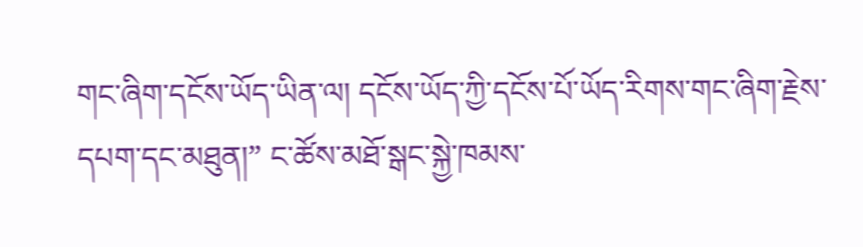གང་ཞིག་དངོས་ཡོད་ཡིན་ལ། དངོས་ཡོད་ཀྱི་དངོས་པོ་ཡོད་རིགས་གང་ཞིག་རྗེས་དཔག་དང་མཐུན།” ང་ཚོས་མཐོ་སྒང་སྐྱེ་ཁམས་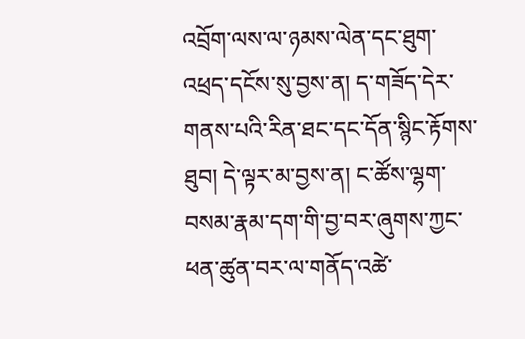འབྲོག་ལས་ལ་ཉམས་ལེན་དང་ཐུག་འཕྲད་དངོས་སུ་བྱས་ན། ད་གཟོད་དེར་གནས་པའི་རིན་ཐང་དང་དོན་སྙིང་རྟོགས་ཐུབ། དེ་ལྟར་མ་བྱས་ན། ང་ཚོས་ལྷག་བསམ་རྣམ་དག་གི་བྱ་བར་ཞུགས་ཀྱང་ཕན་ཚུན་བར་ལ་གནོད་འཚེ་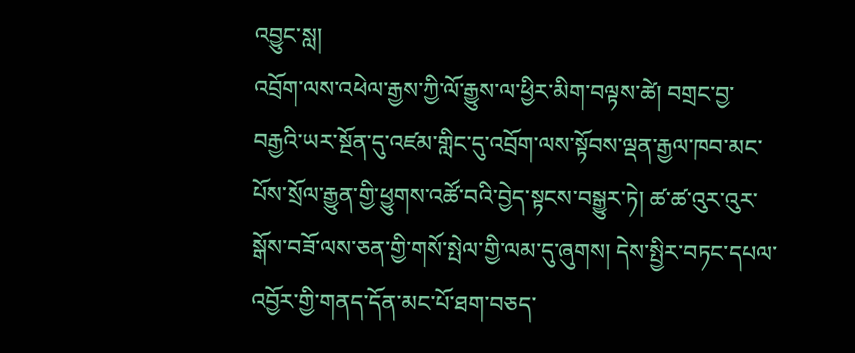འབྱུང་སླ།
འབྲོག་ལས་འཕེལ་རྒྱས་ཀྱི་ལོ་རྒྱུས་ལ་ཕྱིར་མིག་བལྟས་ཚེ། བགྲང་བྱ་བརྒྱའི་ཡར་སྔོན་དུ་འཛམ་གླིང་དུ་འབྲོག་ལས་སྟོབས་ལྡན་རྒྱལ་ཁབ་མང་པོས་སྲོལ་རྒྱུན་གྱི་ཕྱུགས་འཚོ་བའི་བྱེད་སྟངས་བསྒྱུར་ཏེ། ཚ་ཚ་འུར་འུར་སྒོས་བཟོ་ལས་ཅན་གྱི་གསོ་སྤེལ་གྱི་ལམ་དུ་ཞུགས། དེས་སྤྱིར་བཏང་དཔལ་འབྱོར་གྱི་གནད་དོན་མང་པོ་ཐག་བཅད་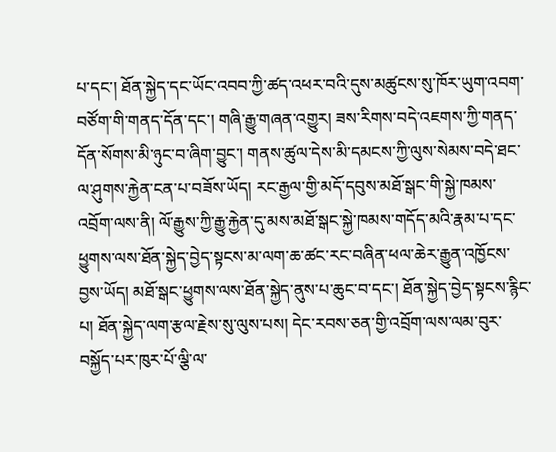པ་དང་། ཐོན་སྐྱེད་དང་ཡོང་འབབ་ཀྱི་ཚད་འཕར་བའི་དུས་མཚུངས་སུ་ཁོར་ཡུག་འབག་བཙོག་གི་གནད་དོན་དང་། གཞི་རྒྱུ་གཞན་འགྱུར། ཟས་རིགས་བདེ་འཇགས་ཀྱི་གནད་དོན་སོགས་མི་ཉུང་བ་ཞིག་བྱུང་། གནས་ཚུལ་དེས་མི་དམངས་ཀྱི་ལུས་སེམས་བདེ་ཐང་ལ་ཤུགས་རྐྱེན་ངན་པ་བཟོས་ཡོད། རང་རྒྱལ་གྱི་མདོ་དབུས་མཐོ་སྒང་གི་སྐྱེ་ཁམས་འབྲོག་ལས་ནི། ལོ་རྒྱུས་ཀྱི་རྒྱུ་རྐྱེན་དུ་མས་མཐོ་སྒང་སྐྱེ་ཁམས་གདོད་མའི་རྣམ་པ་དང་ཕྱུགས་ལས་ཐོན་སྐྱེད་བྱེད་སྟངས་མ་ལག་ཆ་ཚང་རང་བཞིན་ཕལ་ཆེར་རྒྱུན་འཁྱོངས་བྱས་ཡོད། མཐོ་སྒང་ཕྱུགས་ལས་ཐོན་སྐྱེད་ནུས་པ་ཆུང་བ་དང་། ཐོན་སྐྱེད་བྱེད་སྟངས་རྙིང་པ། ཐོན་སྐྱེད་ལག་རྩལ་རྗེས་སུ་ལུས་པས། དེང་རབས་ཅན་གྱི་འབྲོག་ལས་ལམ་བུར་བསྐྱོད་པར་ཁུར་པོ་ལྕི་ལ་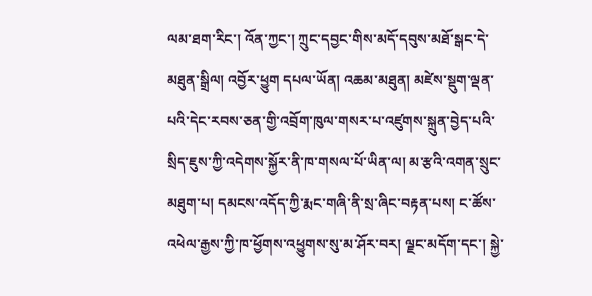ལམ་ཐག་རིང་། འོན་ཀྱང་། ཀྲུང་དབྱང་གིས་མདོ་དབུས་མཐོ་སྒང་དེ་མཐུན་སྒྲིལ། འབྱོར་ཕྱུག དཔལ་ཡོན། འཆམ་མཐུན། མཛེས་སྡུག་ལྡན་པའི་དེང་རབས་ཅན་གྱི་འབྲོག་ཁུལ་གསར་པ་འཛུགས་སྐྲུན་བྱེད་པའི་སྲིད་ཇུས་ཀྱི་འདེགས་སྐྱོར་ནི་ཁ་གསལ་པོ་ཡིན་ལ། མ་རྩའི་འགན་སྲུང་མཐུག་པ། དམངས་འདོད་ཀྱི་རྨང་གཞི་ནི་སྲ་ཞིང་བརྟན་པས། ང་ཚོས་འཕེལ་རྒྱས་ཀྱི་ཁ་ཕྱོགས་འཕྱུགས་སུ་མ་ཤོར་བར། ལྗང་མདོག་དང་། སྐྱེ་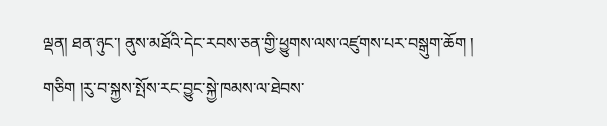ལྡན། ཐན་ཉུང་། ནུས་མཐོའི་དེང་རབས་ཅན་གྱི་ཕྱུགས་ལས་འཛུགས་པར་བསྒུག་ཆོག །
གཅིག །རུ་བ་སྐྱས་སྤོས་རང་བྱུང་སྐྱེ་ཁམས་ལ་ཐེབས་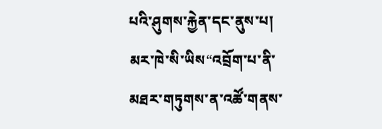པའི་ཤུགས་རྐྱེན་དང་ནུས་པ།
མར་ཁེ་སི་ཡིས“འབྲོག་པ་ནི་མཐར་གཏུགས་ན་འཚོ་གནས་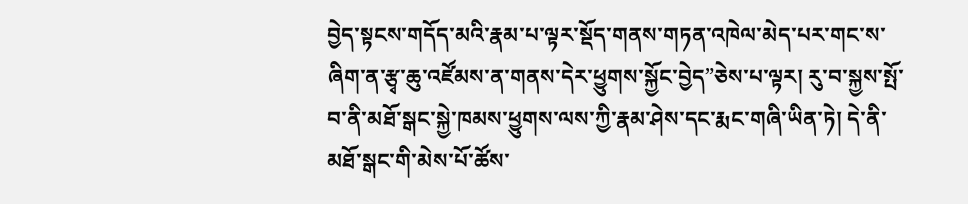བྱེད་སྟངས་གདོད་མའི་རྣམ་པ་ལྟར་སྡོད་གནས་གཏན་འཁེལ་མེད་པར་གང་ས་ཞིག་ན་རྩྭ་ཆུ་འཛོམས་ན་གནས་དེར་ཕྱུགས་སྐྱོང་བྱེད”ཅེས་པ་ལྟར། རུ་བ་སྐྱས་སྤོ་བ་ནི་མཐོ་སྒང་སྐྱེ་ཁམས་ཕྱུགས་ལས་ཀྱི་རྣམ་ཤེས་དང་རྨང་གཞི་ཡིན་ཏེ། དེ་ནི་མཐོ་སྒང་གི་མེས་པོ་ཚོས་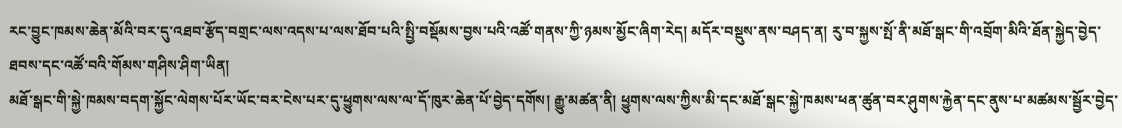རང་བྱུང་ཁམས་ཆེན་མོའི་བར་དུ་འཐབ་རྩོད་བགྲང་ལས་འདས་པ་ལས་ཐོབ་པའི་སྤྱི་བསྡོམས་བྱས་པའི་འཚོ་གནས་ཀྱི་ཉམས་མྱོང་ཞིག་རེད། མདོར་བསྡུས་ནས་བཤད་ན། རུ་བ་སྐྱས་སྤོ་ནི་མཐོ་སྒང་གི་འབྲོག་མིའི་ཐོན་སྐྱེད་བྱེད་ཐབས་དང་འཚོ་བའི་གོམས་གཤིས་ཤིག་ཡིན།
མཐོ་སྒང་གི་སྐྱེ་ཁམས་བདག་སྐྱོང་ལེགས་པོར་ཡོང་བར་ངེས་པར་དུ་ཕྱུགས་ལས་ལ་དོ་ཁུར་ཆེན་པོ་བྱེད་དགོས། རྒྱུ་མཚན་ནི། ཕྱུགས་ལས་ཀྱིས་མི་དང་མཐོ་སྒང་སྐྱེ་ཁམས་ཕན་ཚུན་བར་ཤུགས་རྐྱེན་དང་ནུས་པ་མཚམས་སྦྱོར་བྱེད་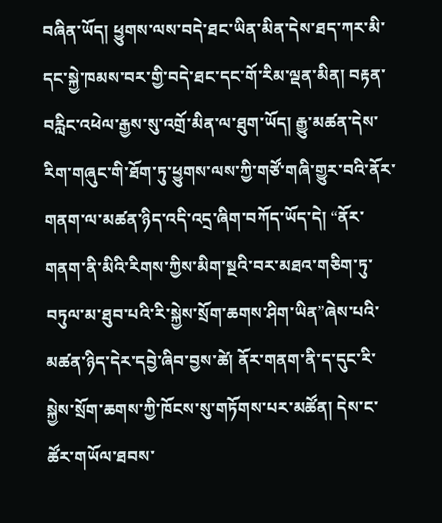བཞིན་ཡོད། ཕྱུགས་ལས་བདེ་ཐང་ཡིན་མིན་དེས་ཐད་ཀར་མི་དང་སྐྱེ་ཁམས་བར་གྱི་བདེ་ཐང་དང་གོ་རིམ་ལྡན་མིན། བརྟན་བརླིང་འཕེལ་རྒྱས་སུ་འགྲོ་མིན་ལ་ཐུག་ཡོད། རྒྱུ་མཚན་དེས་རིག་གཞུང་གི་ཐོག་ཏུ་ཕྱུགས་ལས་ཀྱི་གཙོ་གཞི་གྱུར་བའི་ནོར་གནག་ལ་མཚན་ཉིད་འདི་འདྲ་ཞིག་བཀོད་ཡོད་དེ། “ནོར་གནག་ནི་མིའི་རིགས་ཀྱིས་མིག་སྔའི་བར་མཐའ་གཅིག་ཏུ་བཏུལ་མ་ཐུབ་པའི་རི་སྐྱེས་སྲོག་ཆགས་ཤིག་ཡིན”ཞེས་པའི་མཚན་ཉིད་དེར་དབྱེ་ཞིབ་བྱས་ཚེ། ནོར་གནག་ནི་ད་དུང་རི་སྐྱེས་སྲོག་ཆགས་ཀྱི་ཁོངས་སུ་གཏོགས་པར་མཚོན། དེས་ང་ཚོར་གཡོལ་ཐབས་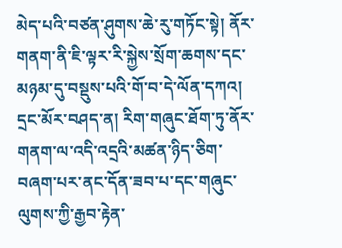མེད་པའི་བཙན་ཤུགས་ཆེ་རུ་གཏོང་སྟེ། ནོར་གནག་ནི་ཇི་ལྟར་རི་སྐྱེས་སྲོག་ཆགས་དང་མཉམ་དུ་བསྡུས་པའི་གོ་བ་དེ་ལོན་དཀའ། དྲང་མོར་བཤད་ན། རིག་གཞུང་ཐོག་ཏུ་ནོར་གནག་ལ་འདི་འདྲའི་མཚན་ཉིད་ཅིག་བཞག་པར་ནང་དོན་ཟབ་པ་དང་གཞུང་ལུགས་ཀྱི་རྒྱབ་རྟེན་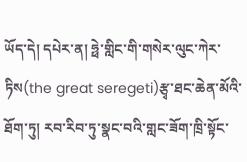ཡོད་དེ། དཔེར་ན། ཧྥེ་གླིང་གི་གསེར་ལུང་ཀེར་ཏིས(the great seregeti)རྩྭ་ཐང་ཆེན་མོའི་ཐོག་ཏུ། རབ་རིབ་ཏུ་སྣང་བའི་གླང་ཟོག་ཁྲི་སྟོང་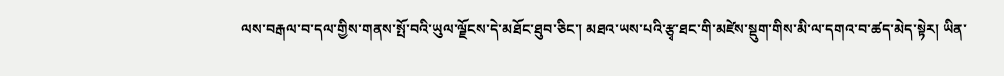ལས་བརྒལ་བ་དལ་གྱིས་གནས་སྤོ་བའི་ཡུལ་ལྗོངས་དེ་མཐོང་ཐུབ་ཅིང་། མཐའ་ཡས་པའི་རྩྭ་ཐང་གི་མཛེས་སྡུག་གིས་མི་ལ་དགའ་བ་ཚད་མེད་སྟེར། ཡིན་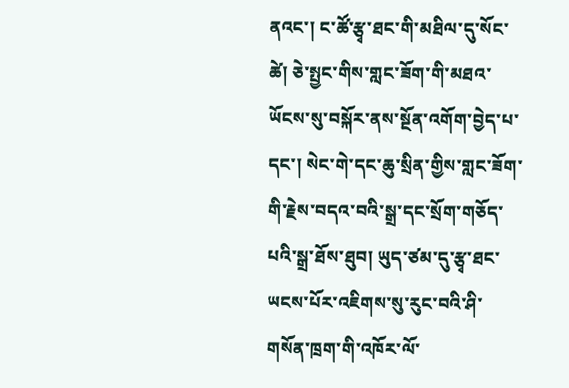ནའང་། ང་ཚོ་རྩྭ་ཐང་གི་མཐིལ་དུ་སོང་ཚེ། ཅེ་སྤྱང་གིས་གླང་ཟོག་གི་མཐའ་ཡོངས་སུ་བསྐོར་ནས་སྔོན་འགོག་བྱེད་པ་དང་། སེང་གེ་དང་ཆུ་སྲིན་གྱིས་གླང་ཟོག་གི་རྗེས་བདའ་བའི་སྒྲ་དང་སྲོག་གཅོད་པའི་སྒྲ་ཐོས་ཐུབ། ཡུད་ཙམ་དུ་རྩྭ་ཐང་ཡངས་པོར་འཇིགས་སུ་རུང་བའི་ཤི་གསོན་ཁྲག་གི་འཁོར་ལོ་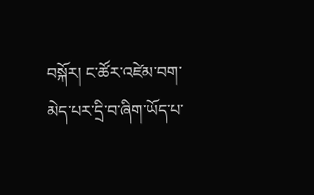བསྐོར། ང་ཚོར་འཛེམ་བག་མེད་པར་དྲི་བ་ཞིག་ཡོད་པ་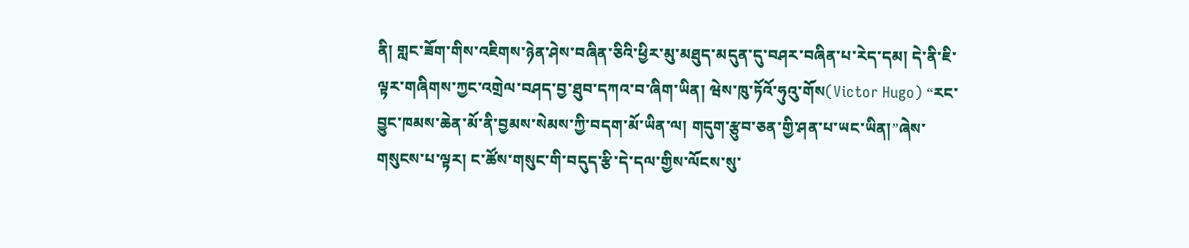ནི། གླང་ཟོག་གིས་འཇིགས་ཉེན་ཤེས་བཞིན་ཅིའི་ཕྱིར་མུ་མཐུད་མདུན་དུ་བཤར་བཞིན་པ་རེད་དམ། དེ་ནི་ཇི་ལྟར་གཞིགས་ཀྱང་འགྲེལ་བཤད་བྱ་ཐུབ་དཀའ་བ་ཞིག་ཡིན། ཝེས་ཁུ་ཏོའོ་ཧུའུ་གོས(Victor Hugo) “རང་བྱུང་ཁམས་ཆེན་མོ་ནི་བྱམས་སེམས་ཀྱི་བདག་མོ་ཡིན་ལ། གདུག་རྩུབ་ཅན་གྱི་ཤན་པ་ཡང་ཡིན།”ཞེས་གསུངས་པ་ལྟར། ང་ཚོས་གསུང་གི་བདུད་རྩི་དེ་དལ་གྱིས་ལོངས་སུ་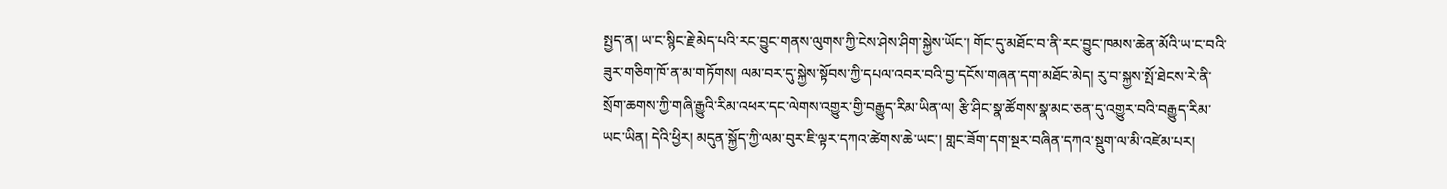སྤྱད་ན། ཡ་ང་སྙིང་རྗེ་མེད་པའི་རང་བྱུང་གནས་ལུགས་ཀྱི་ངེས་ཤེས་ཤིག་སྐྱེས་ཡོང་། གོང་དུ་མཐོང་བ་ནི་རང་བྱུང་ཁམས་ཆེན་མོའི་ཡ་ང་བའི་ཟུར་གཅིག་ཁོ་ན་མ་གཏོགས། ལམ་བར་དུ་སྐྱེས་སྟོབས་ཀྱི་དཔལ་འབར་བའི་བྱ་དངོས་གཞན་དག་མཐོང་མེད། རུ་བ་སྐྱས་སྤོ་ཐེངས་རེ་ནི་སྲོག་ཆགས་ཀྱི་གཞི་རྒྱུའི་རིམ་འཕར་དང་ལེགས་འགྱུར་གྱི་བརྒྱུད་རིམ་ཡིན་ལ། རྩི་ཤིང་སྣ་ཚོགས་སྣ་མང་ཅན་དུ་འགྱུར་བའི་བརྒྱུད་རིམ་ཡང་ཡིན། དེའི་ཕྱིར། མདུན་སྐྱོད་ཀྱི་ལམ་བུར་ཇི་ལྟར་དཀའ་ཚེགས་ཆེ་ཡང་། གླང་ཟོག་དག་སྔར་བཞིན་དཀའ་སྡུག་ལ་མི་འཛེམ་པར།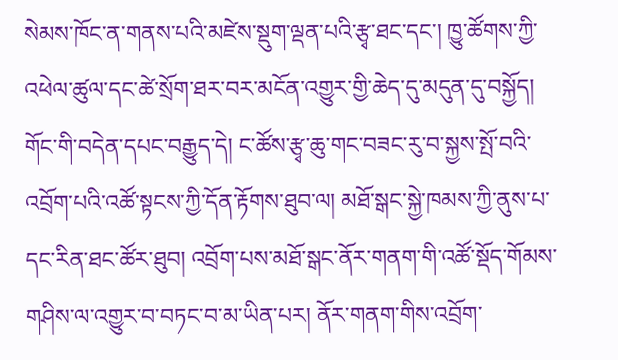སེམས་ཁོང་ན་གནས་པའི་མཛེས་སྡུག་ལྡན་པའི་རྩྭ་ཐང་དང་། ཁྱུ་ཚོགས་ཀྱི་འཕེལ་ཚུལ་དང་ཚེ་སྲོག་ཐར་བར་མངོན་འགྱུར་གྱི་ཆེད་དུ་མདུན་དུ་བསྐྱོད།
གོང་གི་བདེན་དཔང་བརྒྱུད་དེ། ང་ཚོས་རྩྭ་ཆུ་གང་བཟང་རུ་བ་སྐྱས་སྤོ་བའི་འབྲོག་པའི་འཚོ་སྟངས་ཀྱི་དོན་རྟོགས་ཐུབ་ལ། མཐོ་སྒང་སྐྱེ་ཁམས་ཀྱི་ནུས་པ་དང་རིན་ཐང་ཚོར་ཐུབ། འབྲོག་པས་མཐོ་སྒང་ནོར་གནག་གི་འཚོ་སྡོད་གོམས་གཤིས་ལ་འགྱུར་བ་བཏང་བ་མ་ཡིན་པར། ནོར་གནག་གིས་འབྲོག་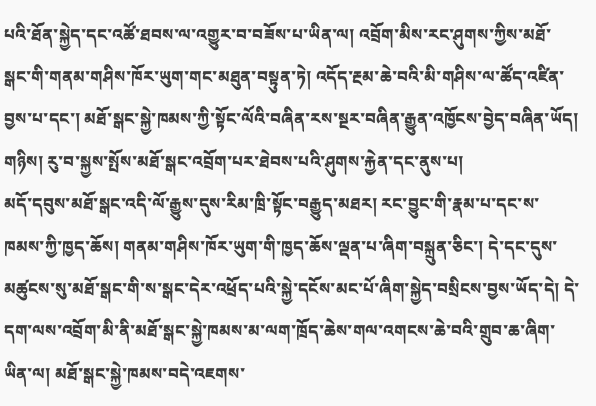པའི་ཐོན་སྐྱེད་དང་འཚོ་ཐབས་ལ་འགྱུར་བ་བཟོས་པ་ཡིན་ལ། འབྲོག་མིས་རང་ཤུགས་ཀྱིས་མཐོ་སྒང་གི་གནམ་གཤིས་ཁོར་ཡུག་གང་མཐུན་བསྟུན་ཏེ། འདོད་རྔམ་ཆེ་བའི་མི་གཤིས་ལ་ཚོད་འཛིན་བྱས་པ་དང་། མཐོ་སྒང་སྐྱེ་ཁམས་ཀྱི་སྟོང་ལོའི་བཞིན་རས་སྔར་བཞིན་རྒྱུན་འཁྱོངས་བྱེད་བཞིན་ཡོད།
གཉིས། རུ་བ་སྐྱས་སྤོས་མཐོ་སྒང་འབྲོག་པར་ཐེབས་པའི་ཤུགས་རྐྱེན་དང་ནུས་པ།
མདོ་དབུས་མཐོ་སྒང་འདི་ལོ་རྒྱུས་དུས་རིམ་ཁྲི་སྟོང་བརྒྱུད་མཐར། རང་བྱུང་གི་རྣམ་པ་དང་ས་ཁམས་ཀྱི་ཁྱད་ཆོས། གནམ་གཤིས་ཁོར་ཡུག་གི་ཁྱད་ཆོས་ལྡན་པ་ཞིག་བསྐྲུན་ཅིང་། དེ་དང་དུས་མཚུངས་སུ་མཐོ་སྒང་གི་ས་སྒང་དེར་འཕྲོད་པའི་སྐྱེ་དངོས་མང་པོ་ཞིག་སྐྱེད་བསྲིངས་བྱས་ཡོད་དེ། དེ་དག་ལས་འབྲོག་མི་ནི་མཐོ་སྒང་སྐྱེ་ཁམས་མ་ལག་ཁྲོད་ཆེས་གལ་འགངས་ཆེ་བའི་གྲུབ་ཆ་ཞིག་ཡིན་ལ། མཐོ་སྒང་སྐྱེ་ཁམས་བདེ་འཇགས་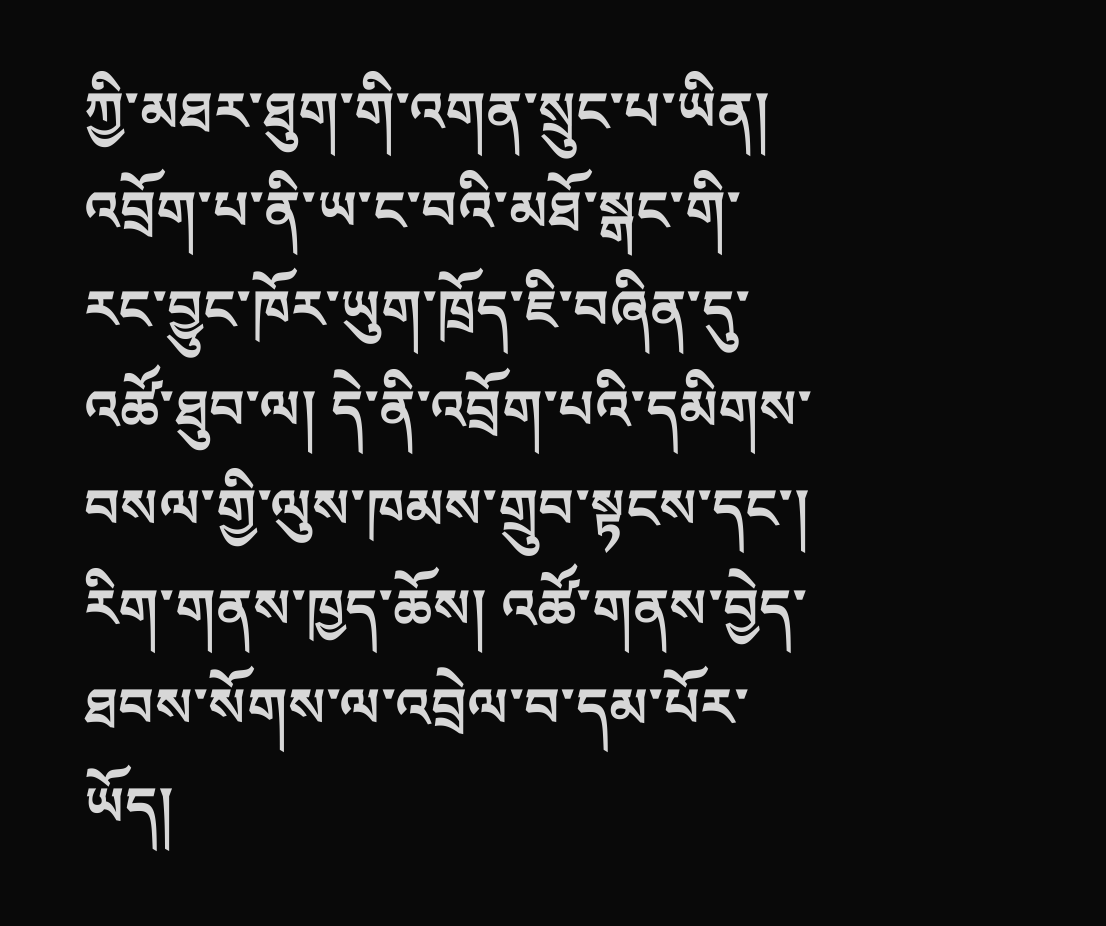ཀྱི་མཐར་ཐུག་གི་འགན་སྲུང་པ་ཡིན། འབྲོག་པ་ནི་ཡ་ང་བའི་མཐོ་སྒང་གི་རང་བྱུང་ཁོར་ཡུག་ཁྲོད་ཇི་བཞིན་དུ་འཚོ་ཐུབ་ལ། དེ་ནི་འབྲོག་པའི་དམིགས་བསལ་གྱི་ལུས་ཁམས་གྲུབ་སྟངས་དང་། རིག་གནས་ཁྱད་ཆོས། འཚོ་གནས་བྱེད་ཐབས་སོགས་ལ་འབྲེལ་བ་དམ་པོར་ཡོད།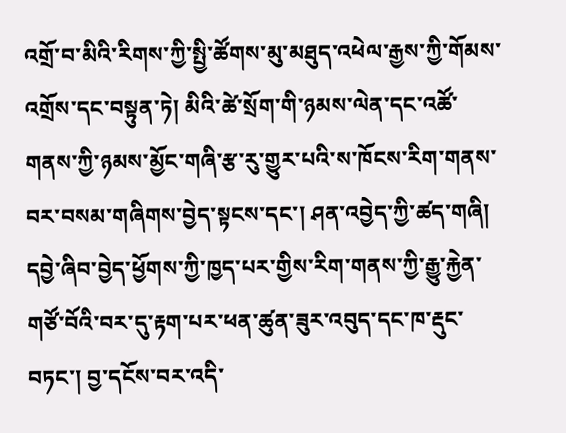འགྲོ་བ་མིའི་རིགས་ཀྱི་སྤྱི་ཚོགས་མུ་མཐུད་འཕེལ་རྒྱས་ཀྱི་གོམས་འགྲོས་དང་བསྟུན་ཏེ། མིའི་ཚེ་སྲོག་གི་ཉམས་ལེན་དང་འཚོ་གནས་ཀྱི་ཉམས་མྱོང་གཞི་རྩ་རུ་གྱུར་པའི་ས་ཁོངས་རིག་གནས་བར་བསམ་གཞིགས་བྱེད་སྟངས་དང་། ཤན་འབྱེད་ཀྱི་ཚད་གཞི། དབྱེ་ཞིབ་བྱེད་ཕྱོགས་ཀྱི་ཁྱད་པར་གྱིས་རིག་གནས་ཀྱི་རྒྱུ་རྐྱེན་གཙོ་བོའི་བར་དུ་རྟག་པར་ཕན་ཚུན་ཟུར་འབུད་དང་ཁ་རྡུང་བཏང་། བྱ་དངོས་བར་འདི་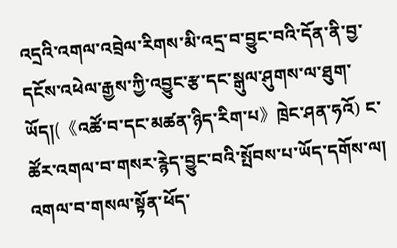འདྲའི་འགལ་འབྲེལ་རིགས་མི་འདྲ་བ་བྱུང་བའི་དོན་ནི་བྱ་དངོས་འཕེལ་རྒྱས་ཀྱི་འབྱུང་རྩ་དང་སྒུལ་ཤུགས་ལ་ཐུག་ཡོད།(《འཚོ་བ་དང་མཚན་ཉིད་རིག་པ》ཁྲེང་ཤན་ཧའོ) ང་ཚོར་འགལ་བ་གསར་རྙེད་བྱུང་བའི་སྤོབས་པ་ཡོད་དགོས་ལ། འགལ་བ་གསལ་སྟོན་ཕོད་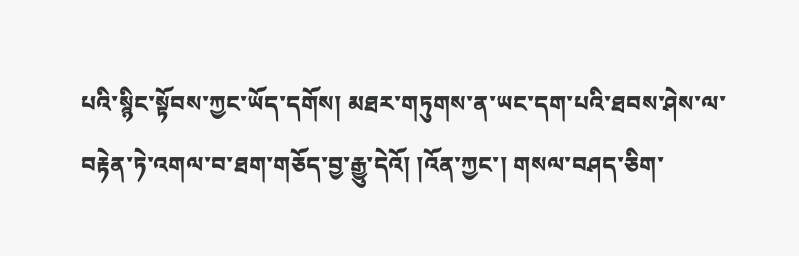པའི་སྙིང་སྟོབས་ཀྱང་ཡོད་དགོས། མཐར་གཏུགས་ན་ཡང་དག་པའི་ཐབས་ཤེས་ལ་བརྟེན་ཏེ་འགལ་བ་ཐག་གཅོད་བྱ་རྒྱུ་དེའོ། །འོན་ཀྱང་། གསལ་བཤད་ཅིག་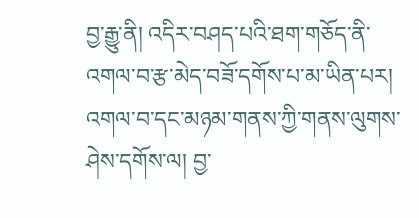བྱ་རྒྱུ་ནི། འདིར་བཤད་པའི་ཐག་གཅོད་ནི་འགལ་བ་རྩ་མེད་བཟོ་དགོས་པ་མ་ཡིན་པར། འགལ་བ་དང་མཉམ་གནས་ཀྱི་གནས་ལུགས་ཤེས་དགོས་ལ། བྱ་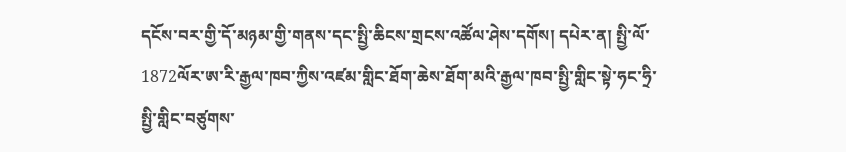དངོས་བར་གྱི་དོ་མཉམ་གྱི་གནས་དང་སྤྱི་ཆིངས་གྲངས་འཚོལ་ཤེས་དགོས། དཔེར་ན། སྤྱི་ལོ་1872ལོར་ཨ་རི་རྒྱལ་ཁབ་ཀྱིས་འཛམ་གླིང་ཐོག་ཆེས་ཐོག་མའི་རྒྱལ་ཁབ་སྤྱི་གླིང་སྟེ་ཧང་ཧྲི་སྤྱི་གླིང་བཙུགས་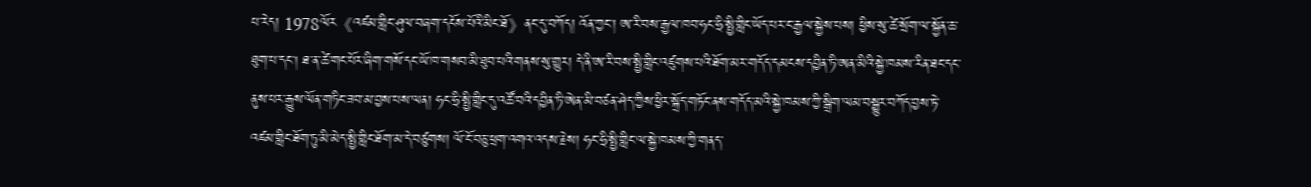པ་རེད། 1978ལོར《འཛམ་གླིང་ཤུལ་བཞག་དངོས་པོའི་མིང་ཐོ》ནང་དུ་བཀོད། འོན་ཀྱང་། ཨ་རི་བས་རྒྱལ་ཁབ་ཧང་ཧྲི་སྤྱི་གླིང་ཡོད་པར་ང་རྒྱལ་སྐྱེས་པས། ཕྱིས་སུ་ཚེ་སྲོག་ལ་སྐྱོན་ཆ་ཐུག་པ་དང། ཐ་ན་ཚེ་གང་པོར་ཞིག་གསོ་དང་ཡོ་ཁ་གསབ་མི་ཐུབ་པའི་གནས་སུ་གྱུར། དེ་ནི་ཨ་རི་བས་སྤྱི་གླིང་འཛུགས་པའི་ཐོག་མར་གདོད་དམངས་དབྱིན་ཏི་ཨན་མིའི་སྐྱེ་ཁམས་རིན་ཐང་དང་ནུས་པར་རྒྱུས་ལོན་གཏིང་ཟབ་མ་བྱས་པས་ལན། ཧང་ཧྲི་སྤྱི་གླིང་དུ་འཚོ་བའི་དབྱིན་ཏི་ཨེན་མི་བཙན་ཤེད་ཀྱིས་ཕྱིར་སྐྲོད་གཏོང་ནས་གདོད་མའི་སྐྱེ་ཁམས་ཀྱི་སྒྲིག་ལམ་བསྒྱུར་བཀོད་བྱས་ཏེ་འཛམ་གླིང་ཐོག་ཏུ་མི་མེད་སྤྱི་གླིང་ཐོག་མ་དེ་བཙུགས། ལོ་ངོ་བཅུ་ཕྲག་འགའ་འདས་རྗེས། ཧང་ཧྲི་སྤྱི་གླིང་ལ་སྐྱེ་ཁམས་ཀྱི་གནད་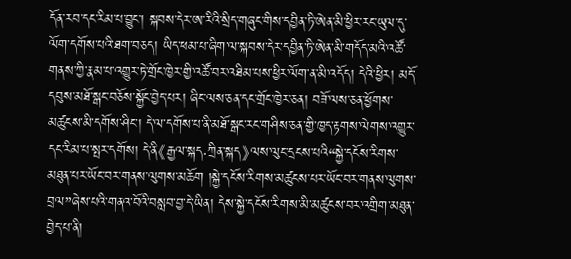དོན་རབ་དང་རིམ་པ་བྱུང་། སྐབས་དེར་ཨ་རིའི་སྲིད་གཞུང་གིས་དབྱིན་ཏི་ཨེན་མི་ཕྱིར་རང་ཡུལ་དུ་ལོག་དགོས་པའི་ཐག་བཅད། ཡིད་ཕམ་པ་ཞིག་ལ་སྐབས་དེར་དབྱིན་ཏི་ཨེན་མི་གདོད་མའི་འཚོ་གནས་ཀྱི་རྣམ་པ་འགྱུར་ཏེ་གྲོང་ཁྱེར་གྱི་འཚོ་བར་འཐིམ་པས་ཕྱིར་ལོག་ན་མི་འདོད། དེའི་ཕྱིར། མདོ་དབུས་མཐོ་སྒང་བཅོས་སྐྱོང་བྱེད་པར། ཞིང་ལས་ཅན་དང་གྲོང་ཁྱེར་ཅན། བཟོ་ལས་ཅན་ཕྱོགས་མཚུངས་མི་དགོས་ཤིང་། དེ་ལ་དགོས་པ་ནི་མཐོ་སྒང་རང་གཤིས་ཅན་གྱི་ཁྱད་རྟགས་ལེགས་འགྱུར་དང་རིམ་པ་སྤར་དགོས། དེ་ནི《རྒྱལ་སྐད·ཀྲིན་སྐད》ལས་ལུང་དྲངས་པའི“སྐྱེ་དངོས་རིགས་མཐུན་པར་ཡོང་བར་གནས་ལུགས་མཆོག །སྐྱེ་དངོས་རིགས་མཚུངས་པར་ཡོང་བར་གནས་ལུགས་བྲལ”ཞེས་པའི་གནའ་བོའི་བསླབ་བྱ་དེ་ཡིན། དེས་སྐྱེ་དངོས་རིགས་མི་མཚུངས་བར་འགྲིག་མཐུན་བྱེད་པ་ནི།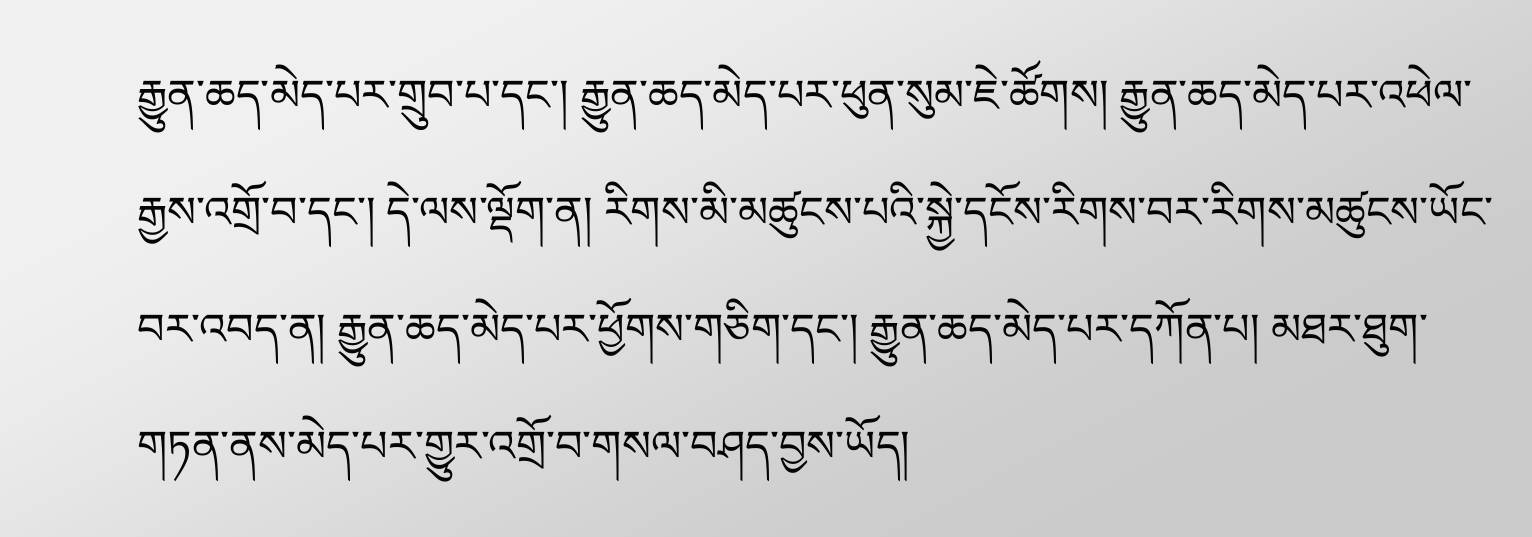རྒྱུན་ཆད་མེད་པར་གྲུབ་པ་དང་། རྒྱུན་ཆད་མེད་པར་ཕུན་སུམ་ཇེ་ཚོགས། རྒྱུན་ཆད་མེད་པར་འཕེལ་རྒྱས་འགྲོ་བ་དང་། དེ་ལས་ལྡོག་ན། རིགས་མི་མཚུངས་པའི་སྐྱེ་དངོས་རིགས་བར་རིགས་མཚུངས་ཡོང་བར་འབད་ན། རྒྱུན་ཆད་མེད་པར་ཕྱོགས་གཅིག་དང་། རྒྱུན་ཆད་མེད་པར་དཀོན་པ། མཐར་ཐུག་གཏན་ནས་མེད་པར་གྱུར་འགྲོ་བ་གསལ་བཤད་བྱས་ཡོད།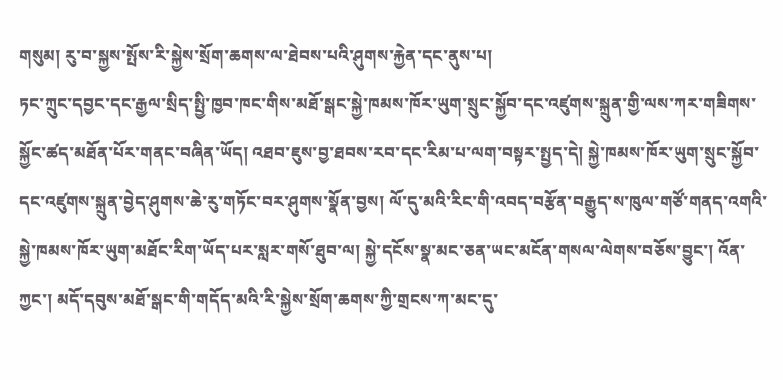གསུམ། རུ་བ་སྐྱས་སྤོས་རི་སྐྱེས་སྲོག་ཆགས་ལ་ཐེབས་པའི་ཤུགས་རྐྱེན་དང་ནུས་པ།
ཏང་ཀྲུང་དབྱང་དང་རྒྱལ་སྲིད་སྤྱི་ཁྱབ་ཁང་གིས་མཐོ་སྒང་སྐྱེ་ཁམས་ཁོར་ཡུག་སྲུང་སྐྱོབ་དང་འཛུགས་སྐྲུན་གྱི་ལས་ཀར་གཟིགས་སྐྱོང་ཚད་མཐོན་པོར་གནང་བཞིན་ཡོད། འཐབ་ཇུས་བྱ་ཐབས་རབ་དང་རིམ་པ་ལག་བསྟར་སྤྱད་དེ། སྐྱེ་ཁམས་ཁོར་ཡུག་སྲུང་སྐྱོབ་དང་འཛུགས་སྐྲུན་བྱེད་ཤུགས་ཆེ་རུ་གཏོང་བར་ཤུགས་སྣོན་བྱས། ལོ་དུ་མའི་རིང་གི་འབད་བརྩོན་བརྒྱུད་ས་ཁུལ་གཙོ་གནད་འགའི་སྐྱེ་ཁམས་ཁོར་ཡུག་མཐོང་རིག་ཡོད་པར་སླར་གསོ་ཐུབ་ལ། སྐྱེ་དངོས་སྣ་མང་ཅན་ཡང་མངོན་གསལ་ལེགས་བཅོས་བྱུང་། འོན་ཀྱང་། མདོ་དབུས་མཐོ་སྒང་གི་གདོད་མའི་རི་སྐྱེས་སྲོག་ཆགས་ཀྱི་གྲངས་ཀ་མང་དུ་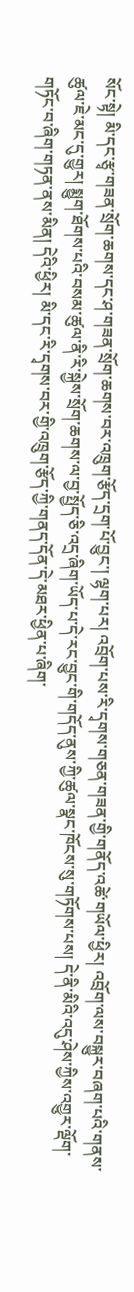སོང་སྟེ། མི་དང་རྩྭ་གཟན་སྲོག་ཆགས་དང་ཤ་གཟན་སྲོག་ཆགས་བར་འཁྲུག་རྩོད་དྲག་པོ་བྱུང་། ལྷག་པར། འབྲོག་པས་རི་དྭགས་གཅན་གཟན་གྱི་གནོད་འཚེ་གཡོལ་ཕྱིར། འབྲོག་ལས་བསྐྱུར་བཞག་པའི་གནས་ཚུལ་ཇེ་མང་དུ་གྱུར། སྨྱུག་ཐོགས་པའི་བསམ་ཚུལ་ནི་རི་སྐྱེས་སྲོག་ཆགས་ལ་བྱ་སྤྱོད་ཅི་འདྲ་ཞིག་ཡོད་པ་དེ་རང་བྱུང་གི་གདོད་ནུས་ཀྱི་ཚུལ་སྣང་ཁོངས་སུ་གཏོགས་པས། དེ་ནི་མིའི་འདུ་ཤེས་ཀྱིས་འགྱུར་ལྡོག་གཏོང་བ་ཞིག་གཏན་ནས་མིན། དེའི་ཕྱིར། མི་དང་རི་དྭགས་བར་གྱི་འཁྲུག་རྩོད་ཀྱི་གནད་དོན་དེ་མཐར་ཕྱིན་པ་ཞིག་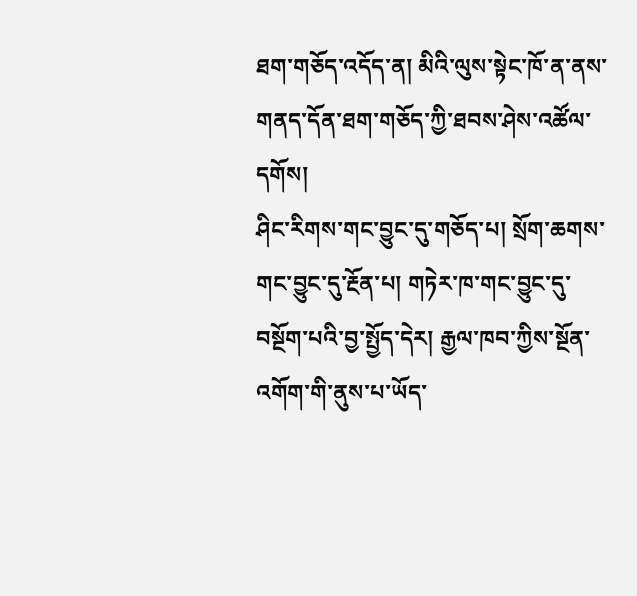ཐག་གཅོད་འདོད་ན། མིའི་ལུས་སྟེང་ཁོ་ན་ནས་གནད་དོན་ཐག་གཅོད་ཀྱི་ཐབས་ཤེས་འཚོལ་དགོས།
ཤིང་རིགས་གང་བྱུང་དུ་གཅོད་པ། སྲོག་ཆགས་གང་བྱུང་དུ་རྔོན་པ། གཏེར་ཁ་གང་བྱུང་དུ་བསྔོག་པའི་བྱ་སྤྱོད་དེར། རྒྱལ་ཁབ་ཀྱིས་སྔོན་འགོག་གི་ནུས་པ་ཡོད་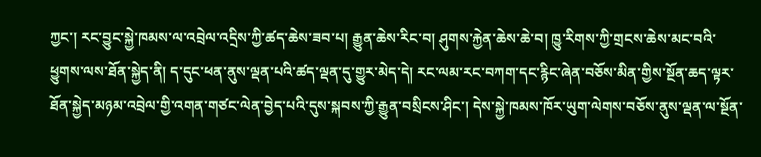ཀྱང་། རང་བྱུང་སྐྱེ་ཁམས་ལ་འབྲེལ་འདྲིས་ཀྱི་ཚད་ཆེས་ཟབ་པ། རྒྱུན་ཆེས་རིང་བ། ཤུགས་རྐྱེན་ཆེས་ཆེ་བ། ཁྱུ་རིགས་ཀྱི་གྲངས་ཆེས་མང་བའི་ཕྱུགས་ལས་ཐོན་སྐྱེད་ནི། ད་དུང་ཕན་ནུས་ལྡན་པའི་ཚད་ལྡན་དུ་གྱུར་མེད་དེ། རང་ལམ་རང་བཀག་དང་རྙིང་ཞེན་བཅོས་མིན་གྱིས་སྔོན་ཆད་ལྟར་ཐོན་སྐྱེད་མཉམ་འབྲེལ་གྱི་འགན་གཙང་ལེན་བྱེད་པའི་དུས་སྐབས་ཀྱི་རྒྱུན་བསྲིངས་ཤིང་། དེས་སྐྱེ་ཁམས་ཁོར་ཡུག་ལེགས་བཅོས་ནུས་ལྡན་ལ་སྔོན་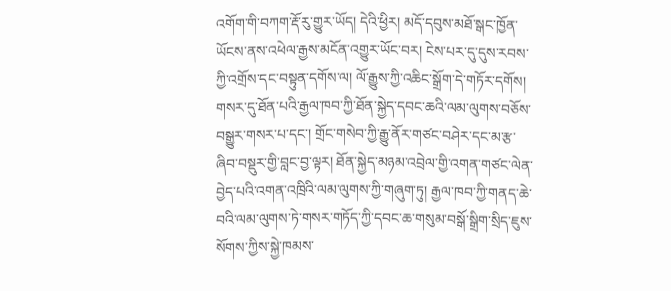འགོག་གི་བཀག་རྡོ་རུ་གྱུར་ཡོད། དེའི་ཕྱིར། མདོ་དབུས་མཐོ་སྒང་ཁྱོན་ཡོངས་ནས་འཕེལ་རྒྱས་མངོན་འགྱུར་ཡོང་བར། ངེས་པར་དུ་དུས་རབས་ཀྱི་འགྲོས་དང་བསྟུན་དགོས་ལ། ལོ་རྒྱུས་ཀྱི་འཆིང་སྒྲོག་དེ་གཏོར་དགོས། གསར་དུ་ཐོན་པའི་རྒྱལ་ཁབ་ཀྱི་ཐོན་སྐྱེད་དབང་ཆའི་ལམ་ལུགས་བཅོས་བསྒྱུར་གསར་པ་དང་། གྲོང་གསེབ་ཀྱི་རྒྱུ་ནོར་གཙང་བཤེར་དང་མ་རྩ་ཞིབ་བསྡུར་གྱི་བླང་བྱ་ལྟར། ཐོན་སྐྱེད་མཉམ་འབྲེལ་གྱི་འགན་གཙང་ལེན་བྱེད་པའི་འགན་འཁྲིའི་ལམ་ལུགས་ཀྱི་གཞུག་ཏུ། རྒྱལ་ཁབ་ཀྱི་གནད་ཆེ་བའི་ལམ་ལུགས་ཏེ་གསར་གཏོད་ཀྱི་དབང་ཆ་གསུམ་བསྒོ་སྒྲིག་སྲིད་ཇུས་སོགས་ཀྱིས་སྐྱེ་ཁམས་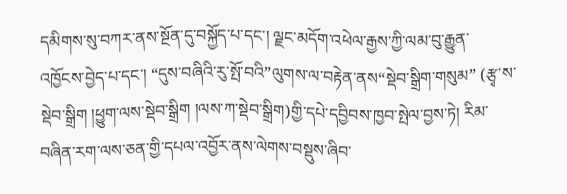དམིགས་སུ་བཀར་ནས་སྔོན་དུ་བསྐྱོད་པ་དང་། ལྗང་མདོག་འཕེལ་རྒྱས་ཀྱི་ལམ་བུ་རྒྱུན་འཁྱོངས་བྱེད་པ་དང་། “དུས་བཞིའི་རུ་སྤོ་བའི”ལུགས་ལ་བརྟེན་ནས“སྡེབ་སྒྲིག་གསུམ” (རྩྭ་ས་སྡེབ་སྒྲིག །ཕྱུག་ལས་སྡེབ་སྒྲིག །ལས་ཀ་སྡེབ་སྒྲིག)གྱི་དཔེ་དབྱིབས་ཁྱབ་སྤེལ་བྱས་ཏེ། རིམ་བཞིན་རག་ལས་ཅན་གྱི་དཔལ་འབྱོར་ནས་ལེགས་བསྡུས་ཞིབ་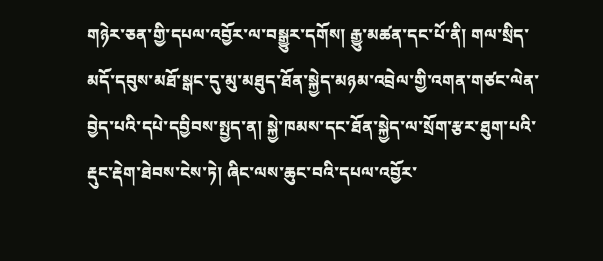གཉེར་ཅན་གྱི་དཔལ་འབྱོར་ལ་བསྒྱུར་དགོས། རྒྱུ་མཚན་དང་པོ་ནི། གལ་སྲིད་མདོ་དབུས་མཐོ་སྒང་དུ་མུ་མཐུད་ཐོན་སྐྱེད་མཉམ་འབྲེལ་གྱི་འགན་གཙང་ལེན་བྱེད་པའི་དཔེ་དབྱིབས་སྤྱད་ན། སྐྱེ་ཁམས་དང་ཐོན་སྐྱེད་ལ་སྲོག་རྩར་ཐུག་པའི་རྡུང་རྡེག་ཐེབས་ངེས་ཏེ། ཞིང་ལས་ཆུང་བའི་དཔལ་འབྱོར་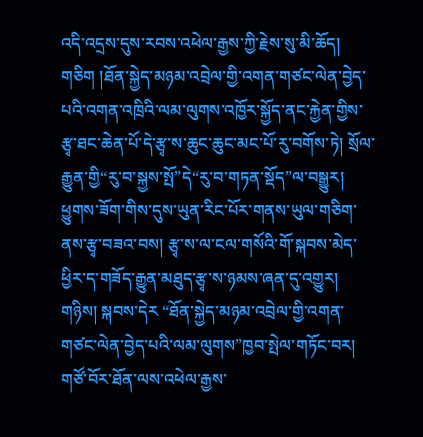འདི་འདྲས་དུས་རབས་འཕེལ་རྒྱས་ཀྱི་རྗེས་སུ་མི་ཆོད། གཅིག །ཐོན་སྐྱེད་མཉམ་འབྲེལ་གྱི་འགན་གཙང་ལེན་བྱེད་པའི་འགན་འཁྲིའི་ལམ་ལུགས་འཁྱོར་སྐྱོད་ནང་རྐྱེན་གྱིས་རྩྭ་ཐང་ཆེན་པོ་དེ་རྩྭ་ས་ཆུང་ཆུང་མང་པོ་རུ་བགོས་ཏེ། སྲོལ་རྒྱུན་གྱི“རུ་བ་སྐྱས་སྤོ”དེ“རུ་བ་གཏན་སྡོད”ལ་བསྒྱུར། ཕྱུགས་ཟོག་གིས་དུས་ཡུན་རིང་པོར་གནས་ཡུལ་གཅིག་ནས་རྩྭ་བཟའ་བས། རྩྭ་ས་ལ་ངལ་གསོའི་གོ་སྐབས་མེད་ཕྱིར་ད་གཟོད་རྒྱུན་མཐུད་རྩྭ་ས་ཉམས་ཞན་དུ་འགྱུར། གཉིས། སྐབས་དེར “ཐོན་སྐྱེད་མཉམ་འབྲེལ་གྱི་འགན་གཙང་ལེན་བྱེད་པའི་ལམ་ལུགས”ཁྱབ་སྤེལ་གཏོང་བར། གཙོ་བོར་ཐོན་ལས་འཕེལ་རྒྱས་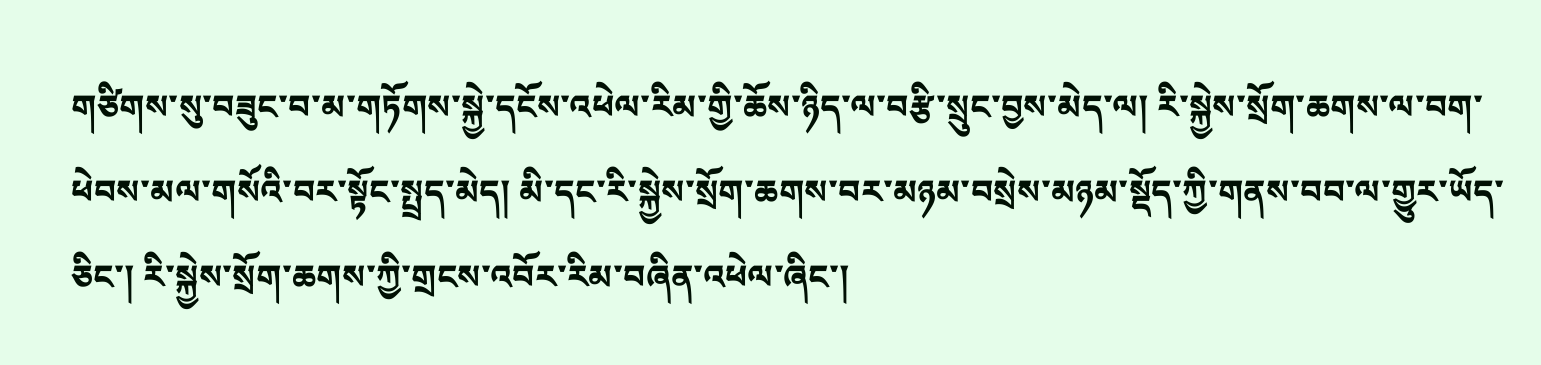གཙིགས་སུ་བཟུང་བ་མ་གཏོགས་སྐྱེ་དངོས་འཕེལ་རིམ་གྱི་ཆོས་ཉིད་ལ་བརྩི་སྲུང་བྱས་མེད་ལ། རི་སྐྱེས་སྲོག་ཆགས་ལ་བག་ཕེབས་མལ་གསོའི་བར་སྟོང་སྤྲད་མེད། མི་དང་རི་སྐྱེས་སྲོག་ཆགས་བར་མཉམ་བསྲེས་མཉམ་སྡོད་ཀྱི་གནས་བབ་ལ་གྱུར་ཡོད་ཅིང་། རི་སྐྱེས་སྲོག་ཆགས་ཀྱི་གྲངས་འབོར་རིམ་བཞིན་འཕེལ་ཞིང་།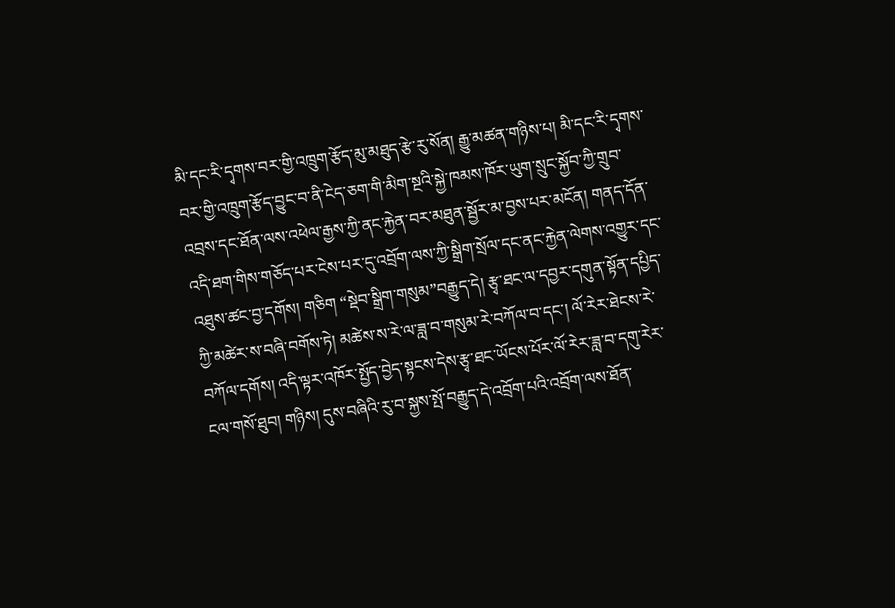མི་དང་རི་དྭགས་བར་གྱི་འཁྲུག་རྩོད་མུ་མཐུད་རྩེ་རུ་སོན། རྒྱུ་མཚན་གཉིས་པ། མི་དང་རི་དྭགས་བར་གྱི་འཁྲུག་རྩོད་བྱུང་བ་ནི་ངེད་ཅག་གི་མིག་སྔའི་སྐྱེ་ཁམས་ཁོར་ཡུག་སྲུང་སྐྱོབ་ཀྱི་གྲུབ་འབྲས་དང་ཐོན་ལས་འཕེལ་རྒྱས་ཀྱི་ནང་རྐྱེན་བར་མཐུན་སྦྱོར་མ་བྱས་པར་མངོན། གནད་དོན་འདི་ཐག་གིས་གཅོད་པར་ངེས་པར་དུ་འབྲོག་ལས་ཀྱི་སྒྲིག་སྲོལ་དང་ནང་རྐྱེན་ལེགས་འགྱུར་དང་འཐུས་ཚང་བྱ་དགོས། གཅིག “སྡེབ་སྒྲིག་གསུམ”བརྒྱུད་དེ། རྩྭ་ཐང་ལ་དབྱར་དགུན་སྟོན་དཔྱིད་ཀྱི་མཚེར་ས་བཞི་བགོས་ཏེ། མཚེས་ས་རེ་ལ་ཟླ་བ་གསུམ་རེ་བཀོལ་བ་དང་། ལོ་རེར་ཐེངས་རེ་བཀོལ་དགོས། འདི་ལྟར་འཁོར་སྤྱོད་བྱེད་སྟངས་དེས་རྩྭ་ཐང་ཡོངས་པོར་ལོ་རེར་ཟླ་བ་དགུ་རེར་ངལ་གསོ་ཐུབ། གཉིས། དུས་བཞིའི་རུ་བ་སྐྱས་སྤོ་བརྒྱུད་དེ་འབྲོག་པའི་འབྲོག་ལས་ཐོན་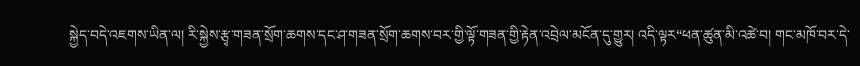སྐྱེད་བདེ་འཇགས་ཡིན་ལ། རི་སྐྱེས་རྩྭ་གཟན་སྲོག་ཆགས་དང་ཤ་གཟན་སྲོག་ཆགས་བར་གྱི་ལྟོ་གཟན་གྱི་རྟེན་འབྲེལ་མངོན་དུ་གྱུར། འདི་ལྟར“ཕན་ཚུན་མི་འཚེ་བ། གང་མཁོ་བར་དེ་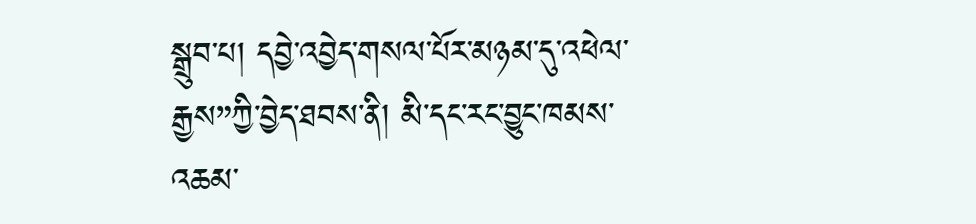སྒྲུབ་པ། དབྱེ་འབྱེད་གསལ་པོར་མཉམ་དུ་འཕེལ་རྒྱས”ཀྱི་བྱེད་ཐབས་ནི། མི་དང་རང་བྱུང་ཁམས་འཆམ་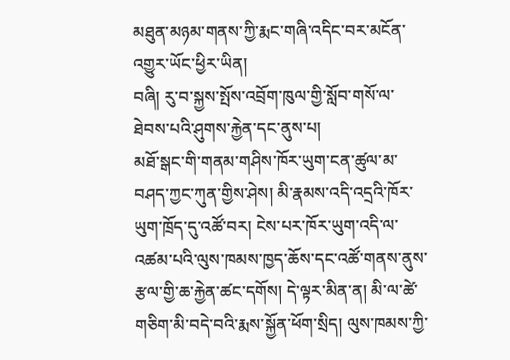མཐུན་མཉམ་གནས་ཀྱི་རྨང་གཞི་འདིང་བར་མངོན་འགྱུར་ཡོང་ཕྱིར་ཡིན།
བཞི། རུ་བ་སྐྱས་སྤོས་འབྲོག་ཁུལ་གྱི་སློབ་གསོ་ལ་ཐེབས་པའི་ཤུགས་རྐྱེན་དང་ནུས་པ།
མཐོ་སྒང་གི་གནམ་གཤིས་ཁོར་ཡུག་ངན་ཚུལ་མ་བཤད་ཀྱང་ཀུན་གྱིས་ཤེས། མི་རྣམས་འདི་འདྲའི་ཁོར་ཡུག་ཁྲོད་དུ་འཚོ་བར། ངེས་པར་ཁོར་ཡུག་འདི་ལ་འཚམ་པའི་ལུས་ཁམས་ཁྱད་ཆོས་དང་འཚོ་གནས་ནུས་རྩལ་གྱི་ཆ་རྐྱེན་ཚང་དགོས། དེ་ལྟར་མིན་ན། མི་ལ་ཚེ་གཅིག་མི་བདེ་བའི་རྨས་སྐྱོན་ཕོག་སྲིད། ལུས་ཁམས་ཀྱི་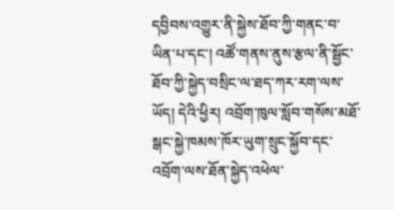དབྱིབས་འགྱུར་ནི་སྐྱེས་ཐོབ་ཀྱི་གནང་བ་ཡིན་པ་དང་། འཚོ་གནས་ནུས་རྩལ་ནི་སྦྱོང་ཐོབ་ཀྱི་སྐྱེད་བསྲིང་ལ་ཐད་ཀར་རག་ལས་ཡོད། དེའི་ཕྱིར། འབྲོག་ཁུལ་སློབ་གསོས་མཐོ་སྒང་སྐྱེ་ཁམས་ཁོར་ཡུག་སྲུང་སྐྱོབ་དང་འབྲོག་ལས་ཐོན་སྐྱེད་འཕེལ་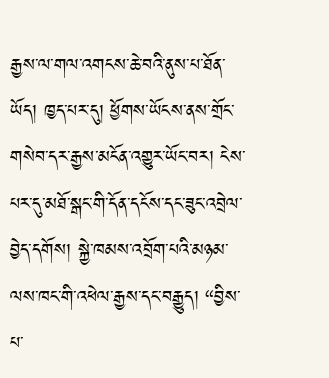རྒྱས་ལ་གལ་འགངས་ཆེ་བའི་ནུས་པ་ཐོན་ཡོད། ཁྱད་པར་དུ། ཕྱོགས་ཡོངས་ནས་གྲོང་གསེབ་དར་རྒྱས་མངོན་འགྱུར་ཡོང་བར། ངེས་པར་དུ་མཐོ་སྒང་གི་དོན་དངོས་དང་ཟུང་འབྲེལ་བྱེད་དགོས། སྐྱེ་ཁམས་འབྲོག་པའི་མཉམ་ལས་ཁང་གི་འཕེལ་རྒྱས་དང་བརྒྱུད། “བྱིས་པ་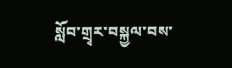སློབ་གྲྭར་བསྐྱལ་བས་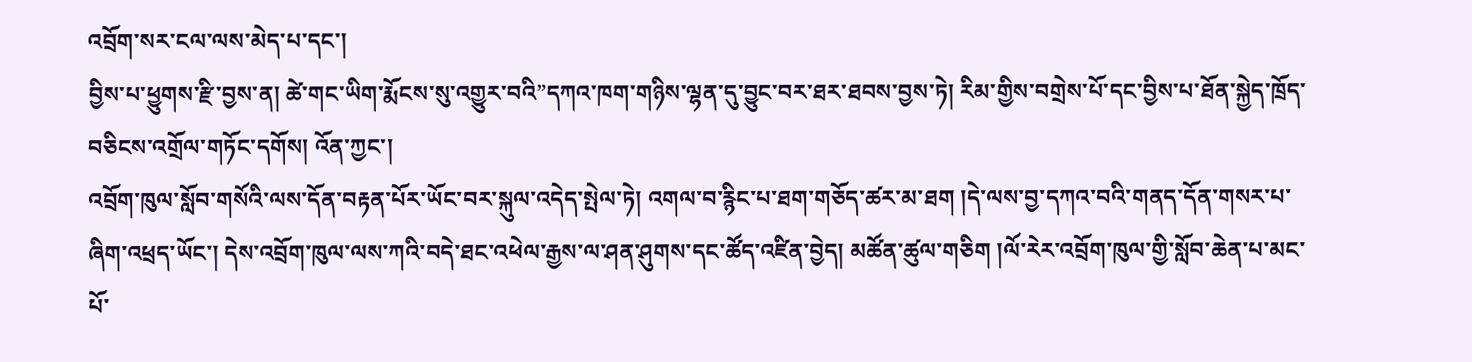འབྲོག་སར་ངལ་ལས་མེད་པ་དང་།
བྱིས་པ་ཕྱུགས་རྫི་བྱས་ན། ཚེ་གང་ཡིག་རྨོངས་སུ་འགྱུར་བའི”དཀའ་ཁག་གཉིས་ལྷན་དུ་བྱུང་བར་ཐར་ཐབས་བྱས་ཏེ། རིམ་གྱིས་བགྲེས་པོ་དང་བྱིས་པ་ཐོན་སྐྱེད་ཁྲོད་བཅིངས་འགྲོལ་གཏོང་དགོས། འོན་ཀྱང་།
འབྲོག་ཁུལ་སློབ་གསོའི་ལས་དོན་བརྟན་པོར་ཡོང་བར་སྐུལ་འདེད་སྤེལ་ཏེ། འགལ་བ་རྙིང་པ་ཐག་གཅོད་ཚར་མ་ཐག །དེ་ལས་བྱ་དཀའ་བའི་གནད་དོན་གསར་པ་ཞིག་འཕྲད་ཡོང་། དེས་འབྲོག་ཁུལ་ལས་ཀའི་བདེ་ཐང་འཕེལ་རྒྱས་ལ་ཤན་ཤུགས་དང་ཚོད་འཛིན་བྱེད། མཚོན་ཚུལ་གཅིག །ལོ་རེར་འབྲོག་ཁུལ་གྱི་སློབ་ཆེན་པ་མང་པོ་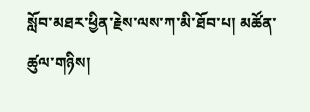སློབ་མཐར་ཕྱིན་རྗེས་ལས་ཀ་མི་ཐོབ་པ། མཚོན་ཚུལ་གཉིས།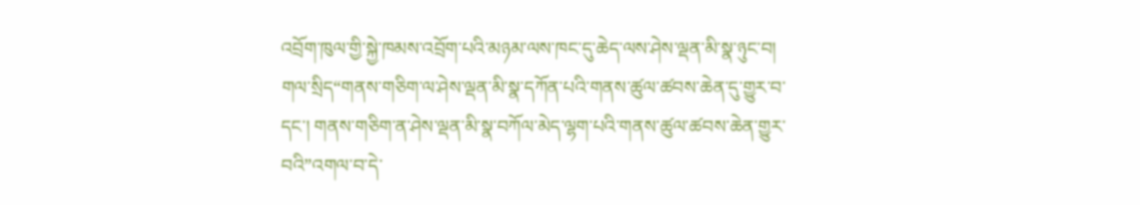འབྲོག་ཁུལ་གྱི་སྐྱེ་ཁམས་འབྲོག་པའི་མཉམ་ལས་ཁང་དུ་ཆེད་ལས་ཤེས་ལྡན་མི་སྣ་ཉུང་བ། གལ་སྲིད“གནས་གཅིག་ལ་ཤེས་ལྡན་མི་སྣ་དཀོན་པའི་གནས་ཚུལ་ཚབས་ཆེན་དུ་གྱུར་བ་དང་། གནས་གཅིག་ན་ཤེས་ལྡན་མི་སྣ་བཀོལ་མེད་ལྷག་པའི་གནས་ཚུལ་ཚབས་ཆེན་གྱུར་བའི”འགལ་བ་དེ་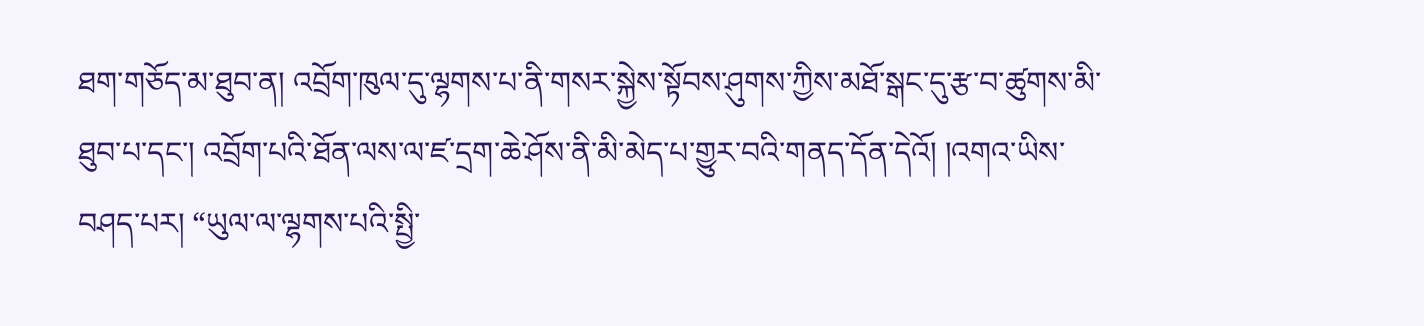ཐག་གཅོད་མ་ཐུབ་ན། འབྲོག་ཁུལ་དུ་ལྷགས་པ་ནི་གསར་སྐྱེས་སྟོབས་ཤུགས་ཀྱིས་མཐོ་སྒང་དུ་རྩ་བ་ཚུགས་མི་ཐུབ་པ་དང་། འབྲོག་པའི་ཐོན་ལས་ལ་ཛ་དྲག་ཆེ་ཤོས་ནི་མི་མེད་པ་གྱུར་བའི་གནད་དོན་དེའོ། །འགའ་ཡིས་བཤད་པར། “ཡུལ་ལ་ལྷགས་པའི་སྤྱི་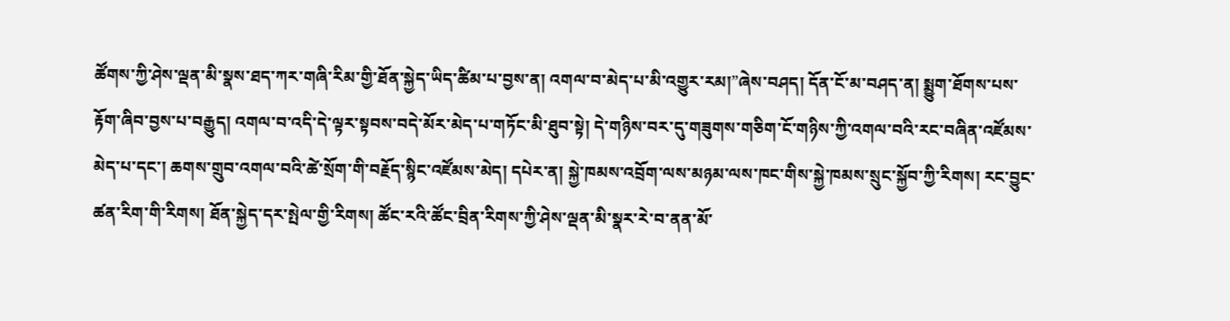ཚོགས་ཀྱི་ཤེས་ལྡན་མི་སྣས་ཐད་ཀར་གཞི་རིམ་གྱི་ཐོན་སྐྱེད་ཡིད་ཚིམ་པ་བྱས་ན། འགལ་བ་མེད་པ་མི་འགྱུར་རམ།”ཞེས་བཤད། དོན་ངོ་མ་བཤད་ན། སྨྱུག་ཐོགས་པས་རྟོག་ཞིབ་བྱས་པ་བརྒྱུད། འགལ་བ་འདི་དེ་ལྟར་སྟབས་བདེ་མོར་མེད་པ་གཏོང་མི་ཐུབ་སྟེ། དེ་གཉིས་བར་དུ་གཟུགས་གཅིག་ངོ་གཉིས་ཀྱི་འགལ་བའི་རང་བཞིན་འཛོམས་མེད་པ་དང་། ཆགས་གྲུབ་འགལ་བའི་ཚེ་སྲོག་གི་བརྗོད་སྙིང་འཛོམས་མེད། དཔེར་ན། སྐྱེ་ཁམས་འབྲོག་ལས་མཉམ་ལས་ཁང་གིས་སྐྱེ་ཁམས་སྲུང་སྐྱོབ་ཀྱི་རིགས། རང་བྱུང་ཚན་རིག་གི་རིགས། ཐོན་སྐྱེད་དར་སྤེལ་གྱི་རིགས། ཚོང་རའི་ཚོང་བྲིན་རིགས་ཀྱི་ཤེས་ལྡན་མི་སྣར་རེ་བ་ནན་མོ་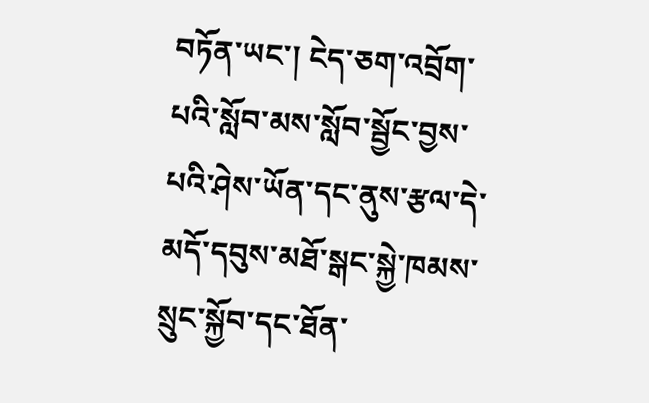བཏོན་ཡང་། ངེད་ཅག་འབྲོག་པའི་སློབ་མས་སློབ་སྦྱོང་བྱས་པའི་ཤེས་ཡོན་དང་ནུས་རྩལ་དེ་མདོ་དབུས་མཐོ་སྒང་སྐྱེ་ཁམས་སྲུང་སྐྱོབ་དང་ཐོན་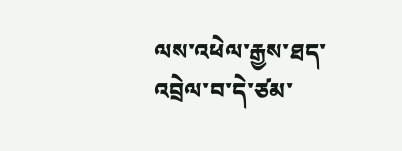ལས་འཕེལ་རྒྱས་ཐད་འབྲེལ་བ་དེ་ཙམ་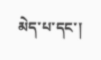མེད་པ་དང་།